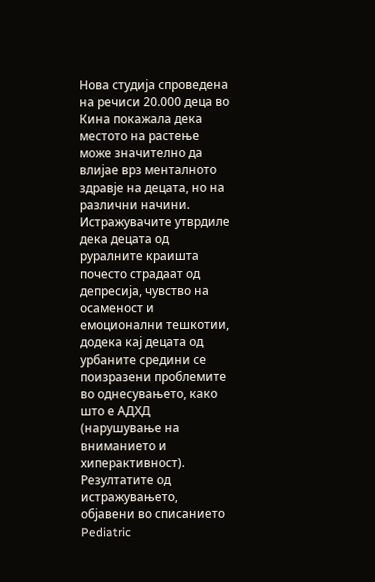Нова студија спроведена на речиси 20.000 деца во Кина покажала дека местото на растење може значително да влијае врз менталното здравје на децата, но на различни начини.
Истражувачите утврдиле дека децата од руралните краишта почесто страдаат од депресија, чувство на осаменост и емоционални тешкотии, додека кај децата од урбаните средини се поизразени проблемите во однесувањето, како што е АДХД (нарушување на вниманието и хиперактивност). Резултатите од истражувањето, објавени во списанието Pediatric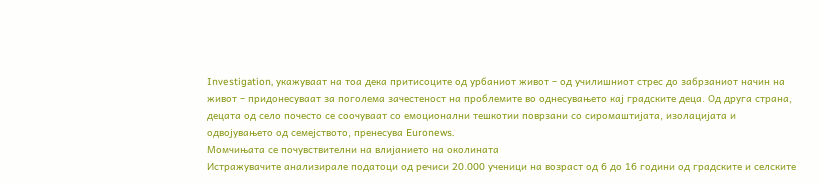Investigation, укажуваат на тоа дека притисоците од урбаниот живот – од училишниот стрес до забрзаниот начин на живот – придонесуваат за поголема зачестеност на проблемите во однесувањето кај градските деца. Од друга страна, децата од село почесто се соочуваат со емоционални тешкотии поврзани со сиромаштијата, изолацијата и одвојувањето од семејството, пренесува Euronews.
Момчињата се почувствителни на влијанието на околината
Истражувачите анализирале податоци од речиси 20.000 ученици на возраст од 6 до 16 години од градските и селските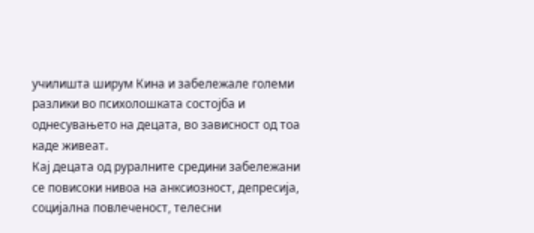училишта ширум Кина и забележале големи разлики во психолошката состојба и однесувањето на децата, во зависност од тоа каде живеат.
Кај децата од руралните средини забележани се повисоки нивоа на анксиозност, депресија, социјална повлеченост, телесни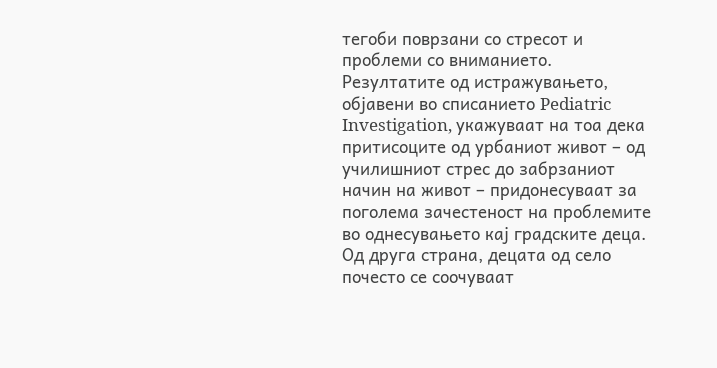тегоби поврзани со стресот и проблеми со вниманието.
Резултатите од истражувањето, објавени во списанието Pediatric Investigation, укажуваат на тоа дека притисоците од урбаниот живот – од училишниот стрес до забрзаниот начин на живот – придонесуваат за поголема зачестеност на проблемите во однесувањето кај градските деца. Од друга страна, децата од село почесто се соочуваат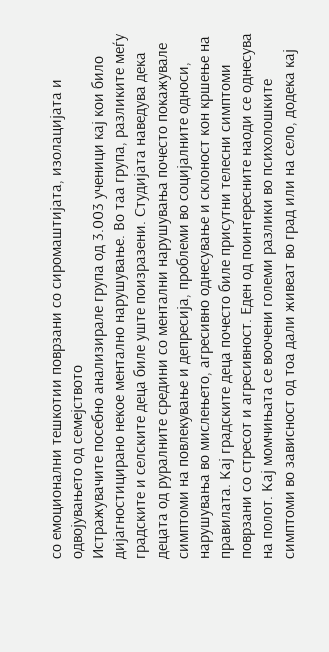со емоционални тешкотии поврзани со сиромаштијата, изолацијата и одвојувањето од семејството
Истражувачите посебно анализирале група од 3.003 ученици кај кои било дијагностицирано некое ментално нарушување. Во таа група, разликите меѓу градските и селските деца биле уште поизразени. Студијата наведува дека децата од руралните средини со ментални нарушувања почесто покажувале симптоми на повлекување и депресија, проблеми во социјалните односи, нарушувања во мислењето, агресивно однесување и склоност кон кршење на правилата. Кај градските деца почесто биле присутни телесни симптоми поврзани со стресот и агресивност. Еден од поинтересните наоди се однесува на полот. Кај момчињата се воочени големи разлики во психолошките симптоми во зависност од тоа дали живеат во град или на село, додека кај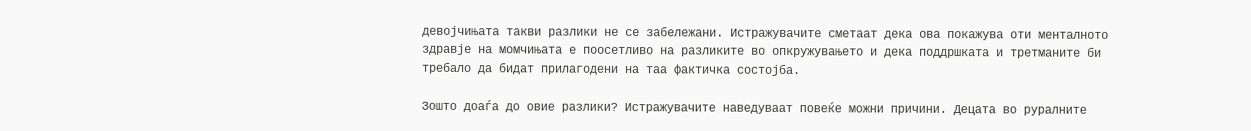девојчињата такви разлики не се забележани. Истражувачите сметаат дека ова покажува оти менталното здравје на момчињата е поосетливо на разликите во опкружувањето и дека поддршката и третманите би требало да бидат прилагодени на таа фактичка состојба.

Зошто доаѓа до овие разлики? Истражувачите наведуваат повеќе можни причини. Децата во руралните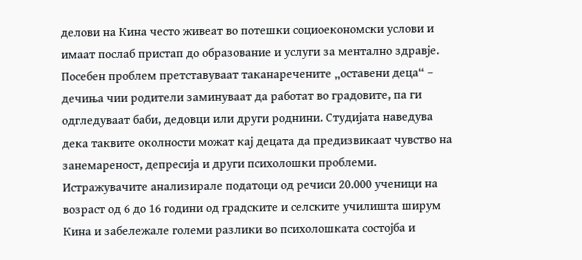делови на Кина често живеат во потешки социоекономски услови и имаат послаб пристап до образование и услуги за ментално здравје. Посебен проблем претставуваат таканаречените „оставени деца“ – дечиња чии родители заминуваат да работат во градовите, па ги одгледуваат баби, дедовци или други роднини. Студијата наведува дека таквите околности можат кај децата да предизвикаат чувство на занемареност, депресија и други психолошки проблеми.
Истражувачите анализирале податоци од речиси 20.000 ученици на возраст од 6 до 16 години од градските и селските училишта ширум Кина и забележале големи разлики во психолошката состојба и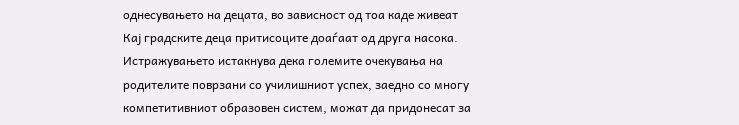однесувањето на децата, во зависност од тоа каде живеат
Кај градските деца притисоците доаѓаат од друга насока. Истражувањето истакнува дека големите очекувања на родителите поврзани со училишниот успех, заедно со многу компетитивниот образовен систем, можат да придонесат за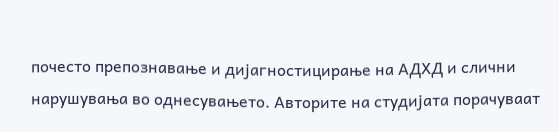почесто препознавање и дијагностицирање на АДХД и слични нарушувања во однесувањето. Авторите на студијата порачуваат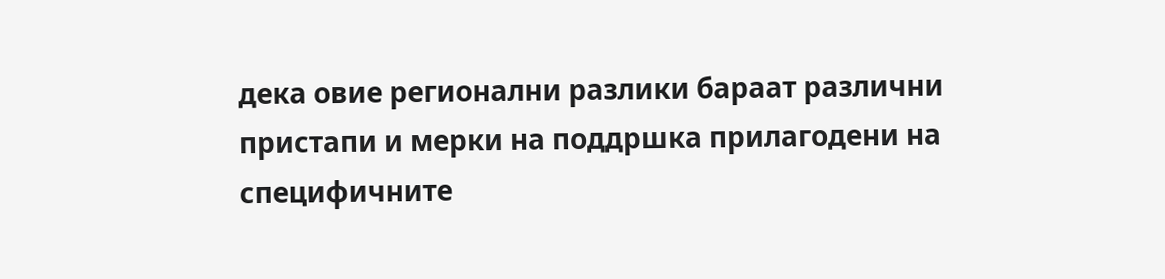дека овие регионални разлики бараат различни пристапи и мерки на поддршка прилагодени на специфичните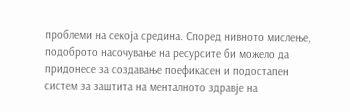проблеми на секоја средина. Според нивното мислење, подоброто насочување на ресурсите би можело да придонесе за создавање поефикасен и подостапен систем за заштита на менталното здравје на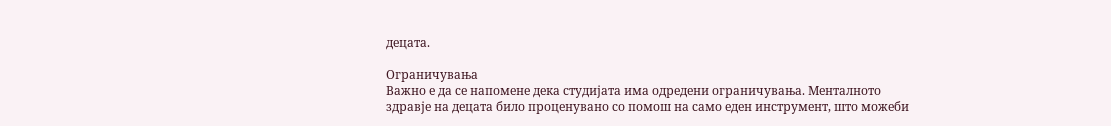децата.

Ограничувања
Важно е да се напомене дека студијата има одредени ограничувања. Менталното здравје на децата било проценувано со помош на само еден инструмент, што можеби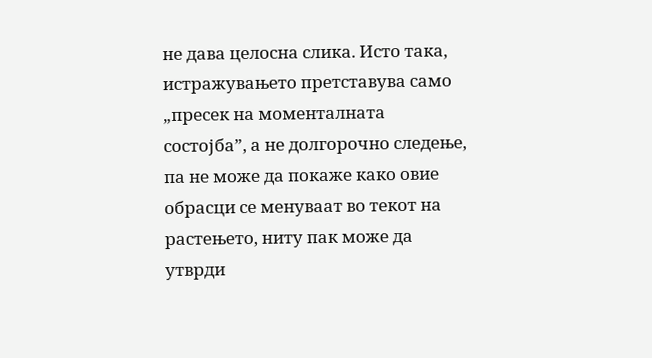не дава целосна слика. Исто така, истражувањето претставува само „пресек на моменталната состојба”, а не долгорочно следење, па не може да покаже како овие обрасци се менуваат во текот на растењето, ниту пак може да утврди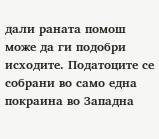дали раната помош може да ги подобри исходите. Податоците се собрани во само една покраина во Западна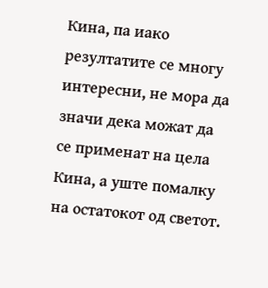Кина, па иако резултатите се многу интересни, не мора да значи дека можат да се применат на цела Кина, а уште помалку на остатокот од светот.